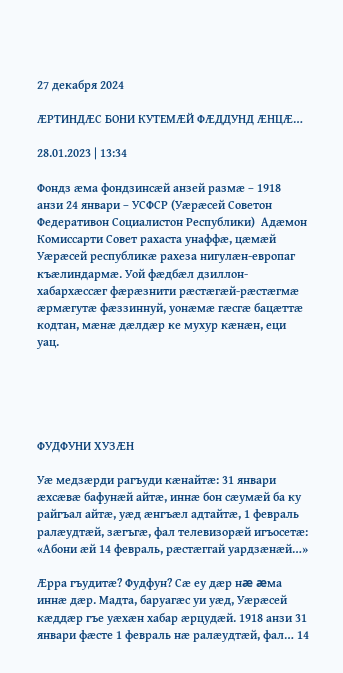27 декабря 2024

ÆРТИНДÆС БОНИ КУТЕМÆЙ ФÆДДУНД ÆНЦÆ…

28.01.2023 | 13:34

Фондз æма фондзинсæй анзей размæ – 1918 анзи 24 январи – УСФСР (Уæрæсей Советон Федеративон Социалистон Республики)  Адæмон Комиссарти Совет рахаста унаффæ, цæмæй Уæрæсей республикæ рахеза нигулæн-европаг къæлиндармæ. Уой фæдбæл дзиллон-хабархæссæг фæрæзнити рæстæгæй-рæстæгмæ æрмæгутæ фæззиннуй, уонæмæ гæсгæ бацæттæ кодтан, мæнæ дæлдæр ке мухур кæнæн, еци уац.





ФУДФУНИ ХУЗÆН

Уæ медзæрди рагъуди кæнайтæ: 31 январи æхсæвæ бафунæй айтæ, иннæ бон сæумæй ба ку райгъал айтæ, уæд æнгъæл адтайтæ, 1 февраль ралæудтæй, зæгъгæ, фал телевизорæй игъосетæ: «Абони æй 14 февраль, рæстæггай уардзæнæй…»

Æрра гъудитæ? Фудфун? Сæ еу дæр нæ æма иннæ дæр. Мадта, баруагæс уи уæд, Уæрæсей кæддæр гъе уæхæн хабар æрцудæй. 1918 анзи 31 январи фæсте 1 февраль нæ ралæудтæй, фал… 14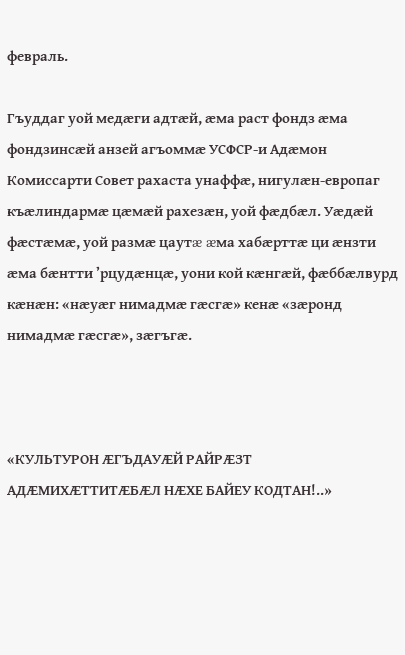февраль.

Гъуддаг уой медæги адтæй, æма раст фондз æма фондзинсæй анзей агъоммæ УСФСР-и Адæмон Комиссарти Совет рахаста унаффæ, нигулæн-европаг къæлиндармæ цæмæй рахезæн, уой фæдбæл. Уæдæй фæстæмæ, уой размæ цаутæ æма хабæрттæ ци æнзти æма бæнтти ’рцудæнцæ, уони кой кæнгæй, фæббæлвурд кæнæн: «нæуæг нимадмæ гæсгæ» кенæ «зæронд нимадмæ гæсгæ», зæгъгæ.



«КУЛЬТУРОН ÆГЪДАУÆЙ РАЙРÆЗТ АДÆМИХÆТТИТÆБÆЛ НÆХЕ БАЙЕУ КОДТАН!..»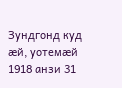Зундгонд куд æй, уотемæй 1918 анзи 31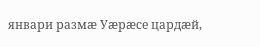январи размæ Уæрæсе цардæй,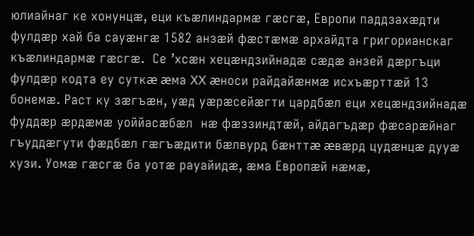юлиайнаг ке хонунцæ, еци къæлиндармæ гæсгæ, Европи паддзахæдти фулдæр хай ба сауæнгæ 1582 анзæй фæстæмæ архайдта григорианскаг къæлиндармæ гæсгæ.  Се ’хсæн хецæндзийнадæ сæдæ анзей дæргъци фулдæр кодта еу суткæ æма XX æноси райдайæнмæ исхъæрттæй 13 бонемæ. Раст ку зæгъæн, уæд уæрæсейæгти цардбæл еци хецæндзийнадæ фуддæр æрдæмæ уоййасæбæл  нæ фæззиндтæй, айдагъдæр фæсарæйнаг гъуддæгути фæдбæл гæгъæдити бæлвурд бæнттæ æвæрд цудæнцæ дууæ хузи. Уомæ гæсгæ ба уотæ рауайидæ, æма Европæй нæмæ,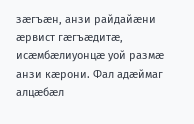зæгъæн, анзи райдайæни æрвист гæгъæдитæ, исæмбæлиуонцæ уой размæ анзи кæрони. Фал адæймаг алцæбæл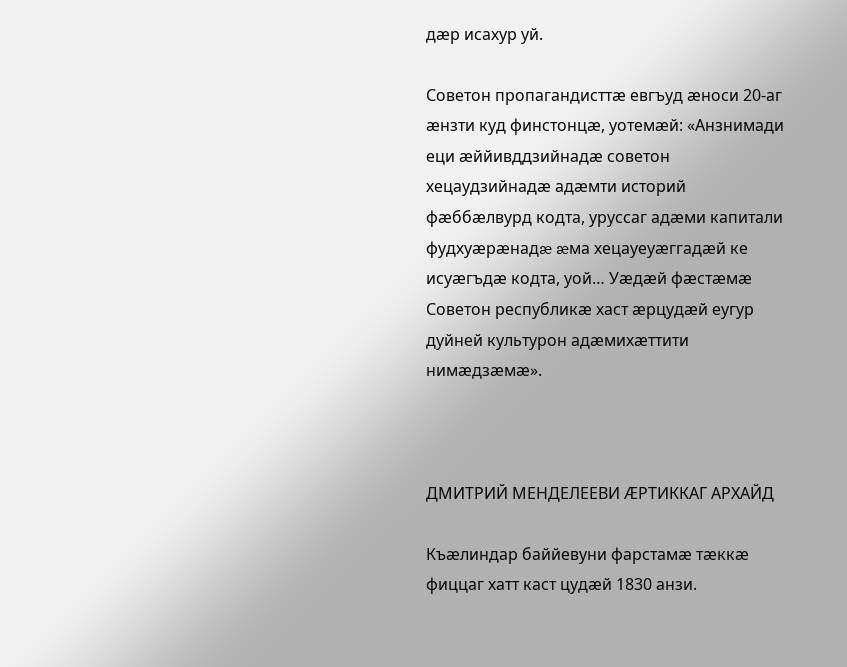дæр исахур уй.

Советон пропагандисттæ евгъуд æноси 20-аг æнзти куд финстонцæ, уотемæй: «Анзнимади еци æййивддзийнадæ советон хецаудзийнадæ адæмти историй фæббæлвурд кодта, уруссаг адæми капитали фудхуæрæнадæ æма хецауеуæггадæй ке исуæгъдæ кодта, уой… Уæдæй фæстæмæ Советон республикæ хаст æрцудæй еугур дуйней культурон адæмихæттити нимæдзæмæ».



ДМИТРИЙ МЕНДЕЛЕЕВИ ÆРТИККАГ АРХАЙД

Къæлиндар баййевуни фарстамæ тæккæ фиццаг хатт каст цудæй 1830 анзи.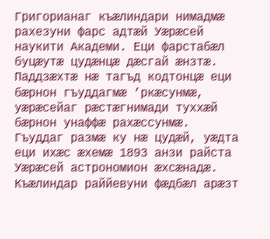Григорианаг къæлиндари нимадмæ рахезуни фарс адтæй Уæрæсей наукити Академи. Еци фарстабæл буцæутæ цудæнцæ дæсгай æнзтæ. Паддзæхтæ нæ тагъд кодтонцæ еци бæрнон гъуддагмæ ’ркæсунмæ, уæрæсейаг рæстæгнимади туххæй бæрнон унаффæ рахæссунмæ. Гъуддаг размæ ку нæ цудæй, уæдта еци ихæс æхемæ 1893 анзи райста Уæрæсей астрономион æхсæнадæ. Къæлиндар раййевуни фæдбæл арæзт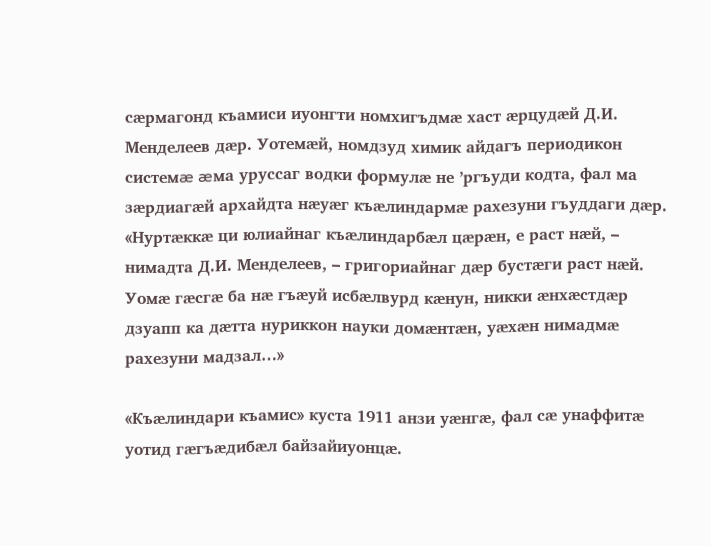сæрмагонд къамиси иуонгти номхигъдмæ хаст æрцудæй Д.И. Менделеев дæр. Уотемæй, номдзуд химик айдагъ периодикон системæ æма уруссаг водки формулæ не ’ргъуди кодта, фал ма зæрдиагæй архайдта нæуæг къæлиндармæ рахезуни гъуддаги дæр. «Нуртæккæ ци юлиайнаг къæлиндарбæл цæрæн, е раст нæй, – нимадта Д.И. Менделеев, – григориайнаг дæр бустæги раст нæй. Уомæ гæсгæ ба нæ гъæуй исбæлвурд кæнун, никки æнхæстдæр дзуапп ка дæтта нуриккон науки домæнтæн, уæхæн нимадмæ рахезуни мадзал…»

«Къæлиндари къамис» куста 1911 анзи уæнгæ, фал сæ унаффитæ уотид гæгъæдибæл байзайиуонцæ.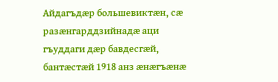Айдагъдæр большевиктæн, сæ разæнгарддзийнадæ аци гъуддаги дæр бавдесгæй, бантæстæй 1918 анз æнæгъæнæ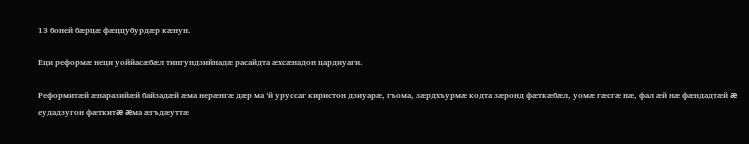13 боней бæрцæ фæццубурдæр кæнун.

Еци реформæ неци уоййасæбæл тингундзийнадæ расайдта æхсæнадон цардиуаги.

Реформитæй æнаразийæй байзадæй æма нерæнгæ дæр ма ’й уруссаг киристон дзиуарæ, гъома, зæрдхъурмæ кодта зæронд фæткæбæл, уомæ гæсгæ нæ, фал æй нæ фæндадтæй æ еудадзугон фæткитæ æма æгъдæуттæ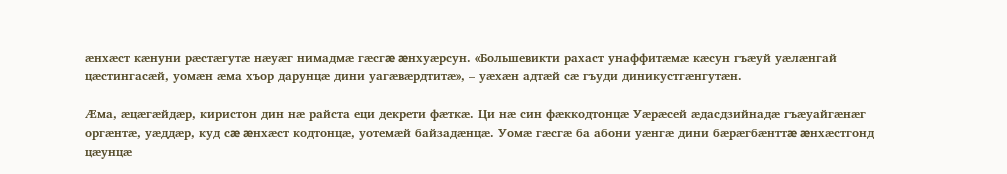æнхæст кæнуни рæстæгутæ нæуæг нимадмæ гæсгæ æнхуæрсун. «Большевикти рахаст унаффитæмæ кæсун гъæуй уæлæнгай цæстингасæй, уомæн æма хъор дарунцæ дини уагæвæрдтитæ», – уæхæн адтæй сæ гъуди диникустгæнгутæн.

Æма, æцæгæйдæр, киристон дин нæ райста еци декрети фæткæ. Ци нæ син фæккодтонцæ Уæрæсей æдасдзийнадæ гъæуайгæнæг оргæнтæ, уæддæр, куд сæ æнхæст кодтонцæ, уотемæй байзадæнцæ. Уомæ гæсгæ ба абони уæнгæ дини бæрæгбæнттæ æнхæстгонд цæунцæ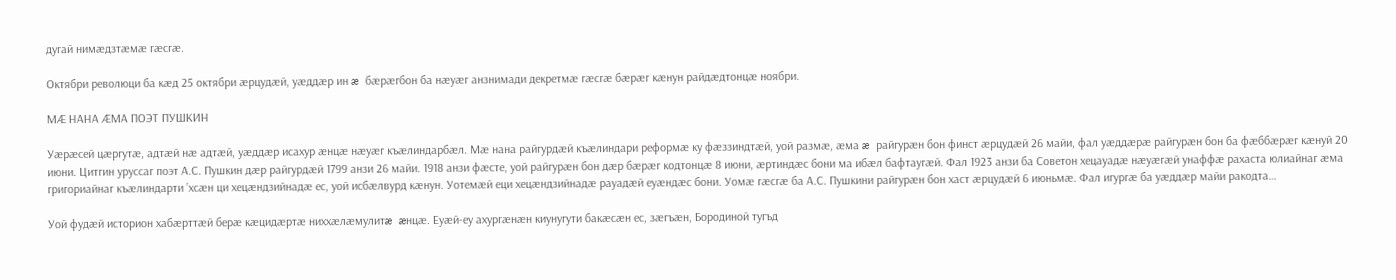дугай нимæдзтæмæ гæсгæ.

Октябри революци ба кæд 25 октябри æрцудæй, уæддæр ин æ бæрæгбон ба нæуæг анзнимади декретмæ гæсгæ бæрæг кæнун райдæдтонцæ ноябри.

МÆ НАНА ÆМА ПОЭТ ПУШКИН

Уæрæсей цæргутæ, адтæй нæ адтæй, уæддæр исахур æнцæ нæуæг къæлиндарбæл. Мæ нана райгурдæй къæлиндари реформæ ку фæззиндтæй, уой размæ, æма æ райгурæн бон финст æрцудæй 26 майи, фал уæддæрæ райгурæн бон ба фæббæрæг кæнуй 20 июни. Цитгин уруссаг поэт А.С. Пушкин дæр райгурдæй 1799 анзи 26 майи. 1918 анзи фæсте, уой райгурæн бон дæр бæрæг кодтонцæ 8 июни, æртиндæс бони ма ибæл бафтаугæй. Фал 1923 анзи ба Советон хецауадæ нæуæгæй унаффæ рахаста юлиайнаг æма григориайнаг къæлиндарти ’хсæн ци хецæндзийнадæ ес, уой исбæлвурд кæнун. Уотемæй еци хецæндзийнадæ рауадæй еуæндæс бони. Уомæ гæсгæ ба А.С. Пушкини райгурæн бон хаст æрцудæй 6 июньмæ. Фал игургæ ба уæддæр майи ракодта…

Уой фудæй историон хабæрттæй берæ кæцидæртæ ниххæлæмулитæ æнцæ. Еуæй-еу ахургæнæн киунугути бакæсæн ес, зæгъæн, Бородиной тугъд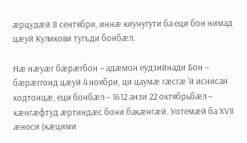æрцудæй 8 сентябри, иннæ киунугути ба еци бон нимад цæуй Куликови тугъди бонбæл.

Нæ нæуæг бæрæгбон – адæмон еудзийнади Бон – бæрæггонд цæуй 4 ноябри, ци цаумæ гæсгæ ’й иснисан кодтонцæ, еци бонбæл – 1612 анзи 22 октябрьбæл – кæнгæфтуд æртиндæс бони бакæнгæй. Уотемæй ба XVII æноси (кæцими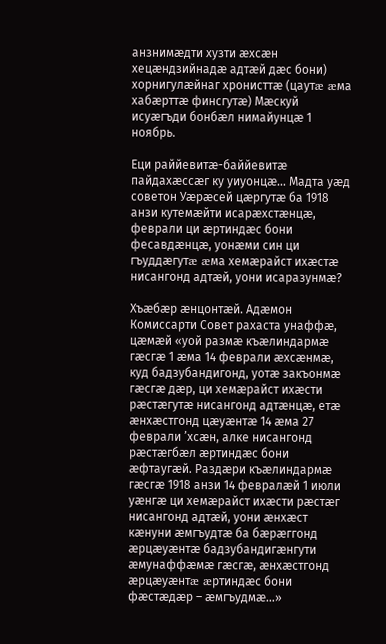анзнимæдти хузти æхсæн хецæндзийнадæ адтæй дæс бони) хорнигулæйнаг хронисттæ (цаутæ æма хабæрттæ финсгутæ) Мæскуй исуæгъди бонбæл нимайунцæ 1 ноябрь.

Еци раййевитæ-баййевитæ пайдахæссæг ку уиуонцæ… Мадта уæд советон Уæрæсей цæргутæ ба 1918 анзи кутемæйти исарæхстæнцæ, феврали ци æртиндæс бони фесавдæнцæ, уонæми син ци гъуддæгутæ æма хемæрайст ихæстæ нисангонд адтæй, уони исаразунмæ?

Хъæбæр æнцонтæй. Адæмон Комиссарти Совет рахаста унаффæ, цæмæй «уой размæ къæлиндармæ гæсгæ 1 æма 14 феврали æхсæнмæ, куд бадзубандигонд, уотæ закъонмæ гæсгæ дæр, ци хемæрайст ихæсти рæстæгутæ нисангонд адтæнцæ, етæ æнхæстгонд цæуæнтæ 14 æма 27 феврали ’хсæн, алке нисангонд рæстæгбæл æртиндæс бони æфтаугæй. Раздæри къæлиндармæ гæсгæ 1918 анзи 14 февралæй 1 июли уæнгæ ци хемæрайст ихæсти рæстæг нисангонд адтæй, уони æнхæст кæнуни æмгъудтæ ба бæрæггонд æрцæуæнтæ бадзубандигæнгути æмунаффæмæ гæсгæ, æнхæстгонд æрцæуæнтæ æртиндæс бони фæстæдæр – æмгъудмæ…»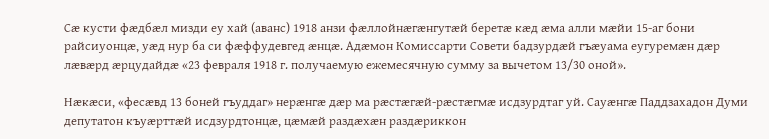Сæ кусти фæдбæл мизди еу хай (аванс) 1918 анзи фæллойнæгæнгутæй беретæ кæд æма алли мæйи 15-аг бони райсиуонцæ, уæд нур ба си фæффудевгед æнцæ. Адæмон Комиссарти Совети бадзурдæй гъæуама еугуремæн дæр  лæвæрд æрцудайдæ «23 февраля 1918 г. получаемую ежемесячную сумму за вычетом 13/30 оной».

Нæкæси, «фесæвд 13 боней гъуддаг» нерæнгæ дæр ма рæстæгæй-рæстæгмæ исдзурдтаг уй. Сауæнгæ Паддзахадон Думи депутатон къуæрттæй исдзурдтонцæ, цæмæй раздæхæн раздæриккон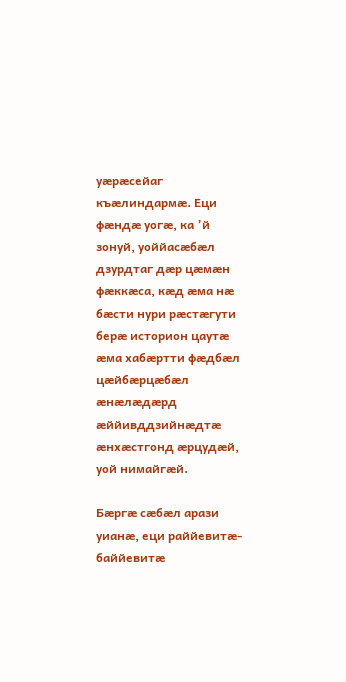уæрæсейаг къæлиндармæ. Еци фæндæ уогæ, ка ’й зонуй, уоййасæбæл дзурдтаг дæр цæмæн фæккæса, кæд æма нæ бæсти нури рæстæгути берæ историон цаутæ æма хабæртти фæдбæл цæйбæрцæбæл æнæлæдæрд æййивддзийнæдтæ æнхæстгонд æрцудæй, уой нимайгæй.

Бæргæ сæбæл арази уианæ, еци раййевитæ-баййевитæ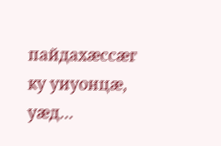пайдахæссæг ку уиуонцæ, уæд…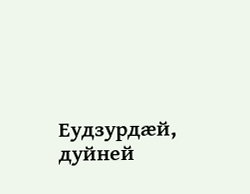Еудзурдæй, дуйней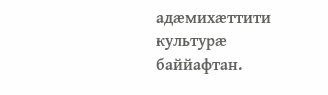адæмихæттити культурæ баййафтан.